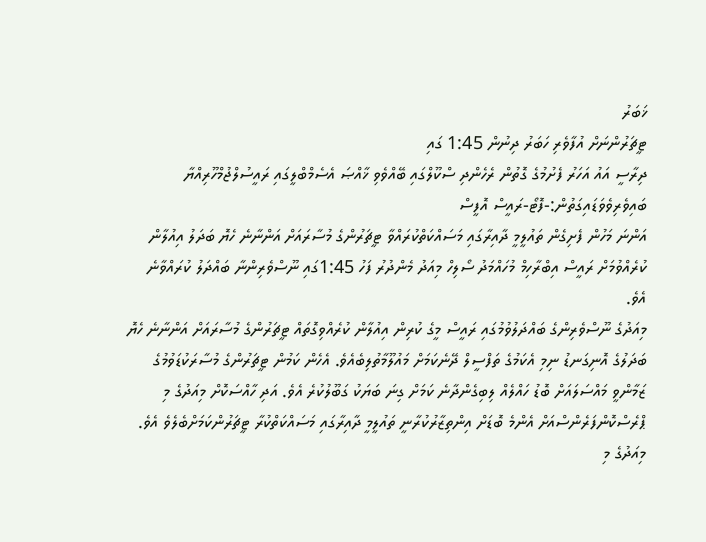ޚަބަރު
ޓީޗަރުންނަށް އުފާވެރި ހަބަރު ދިނުން 1:45 ގައި
ދިރާސީ އައު އަހަރު ފެށުމުގެ ގޮތުން ރެހެންދި ސްކޫލްގައި ބޭއްވެވި ޚާއްޞަ އެސެމްބްލީގައި ރައީސުލްޖުމްހޫރިއްޔާ ބައިވެރިވެވަޑައިގަތުން:-ފޮޓޯ-ރައީސް އޮފީސް
އަންނަ މަހުން ފެށިގެން ތައުލީމީ ދާއިރާގައި މަސައްކަތްކުރައްވާ ޓީޗަރުންގެ މުސާރައަށް އަންނާނެ ހެޔޮ ބަދަލު އިއުލާން ކުރެއްވުމަށް ރައީސް އިބްރާހިމް މުހައްމަދު ސޯލިހް މިއަދު މެންދުރު ފަހު 1:45ގައި ނޫސްވެރިންނާ ބައްދަލު ކުރައްވާނެ އެވެ.
މިއަދުގެ ނޫސްވެރިންގެ ބައްދަލުވުމުގައި ރައީސް މީގެ ކުރިން އިއުލާން ކުރެއްވިގޮތައް ޓީޗަރުންގެ މުސާރައަށް އަންނާނެ ހެޔޮ ބަދަލުގެ އޮނިގަނޑު ނިމި އެކަމުގެ ތަފްސީލް ދޭނެކަމަށް މައުލޫމާތުލިބެއެވެ. އެހެން ކަމުން ޓީޗަރުންގެ މުސާރަކުޑަވުމުގެ ޒަމާންވީ މައްސަލައަށް ބޮޑު ހައްލެއް ލިބިގެންދާނެ ކަމަށް ގިނަ ބަޔަކު ގަބޫލުކުރެ އެވެ. އަދި ހާއްސަކޮށް މިއަދުގެ މި ޕްރެސްކޮންފަރެންސްއަށް އެންމެ ބޮޑަށް އިންތިޒާރުކުރާނީ ތައުލީމީ ދާއިރާގައި މަސައްކަތްކުރާ ޓީޗަރުންކަމަށްބެލެވެ އެވެ.
މިއަދުގެ މި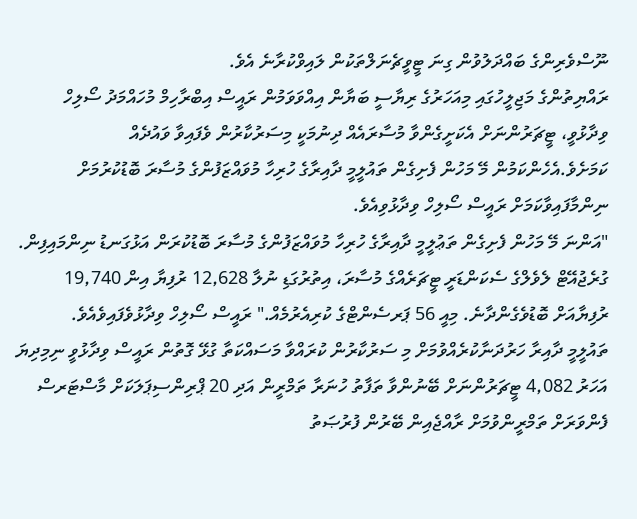ނޫސްވެރިންގެ ބައްދަލުވުން ގިނަ ޓީވީޗެނަލްތަކުން ލައިވްކުރާނެ އެވެ.
ރައްޔިތުންގެ މަޖިލީހުގައި މިއަހަރުގެ ރިޔާސީ ބަޔާން އިއްވަވަމުން ރައީސް އިބްރާހިމް މުހައްމަދު ސޯލިހް ވިދާޅުވީ، ޓީޗަރުންނަށް އެކަށީގެންވާ މުސާރައެއް ދިނުމަކީ މިސަރުކާރުން ވެފައިވާ ވައުދެއް ކަމަށެވެ.އެހެންކަމުން މޭ މަހުން ފެށިގެން ތައުލީމީ ދާއިރާގެ ހުރިހާ މުވައްޒަފުންގެ މުސާރަ ބޮޑުކުރުމަށް ނިންމާފައިވާކަމަށް ރައީސް ސޯލިހް ވިދާޅުވިއެވެ.
"އަންނަ މޭ މަހުން ފެށިގެން ތަޢުލީމީ ދާއިރާގެ ހުރިހާ މުވައްޒަފުންގެ މުސާރަ ބޮޑުކުރަން އަޅުގަނޑު ނިންމައިފިން. ގުރެޖުއޭޓް ލެވެލްގެ ސެކަންޑަރީ ޓީޗަރެއްގެ މުސާރަ، އިތުރުގަޑި ނުލާ 12,628 ރުފިޔާ އިން 19,740 ރުފިޔާއަށް ބޮޑުވެގެންދާނެ. މިއީ 56 ޕަރސެންޓްގެ ކުރިއެރުމެއް." ރައީސް ސޯލިހް ވިދާޅުވެފައިވެއެވެ.
ތައުލީމީ ދާއިރާ ހަރުދަނާކުރެއްވުމަށް މި ސަރުކާރުން ކުރައްވާ މަސައްކަތާ ގުޅޭ ގޮތުން ރައީސް ވިދާޅުވީ ނިމިދިޔަ އަހަރު 4,082 ޓީޗަރުންނަށް ބޭނުންވާ ތަފާތު ހުނަރާ ތަމްރީން އަދި 20 ޕްރިންސިޕަލަކަށް މާސްޓަރސް ފެންވަރަށް ތަމްރީންވުމަށް ރާއްޖެއިން ބޭރުން ފުރުޞަތު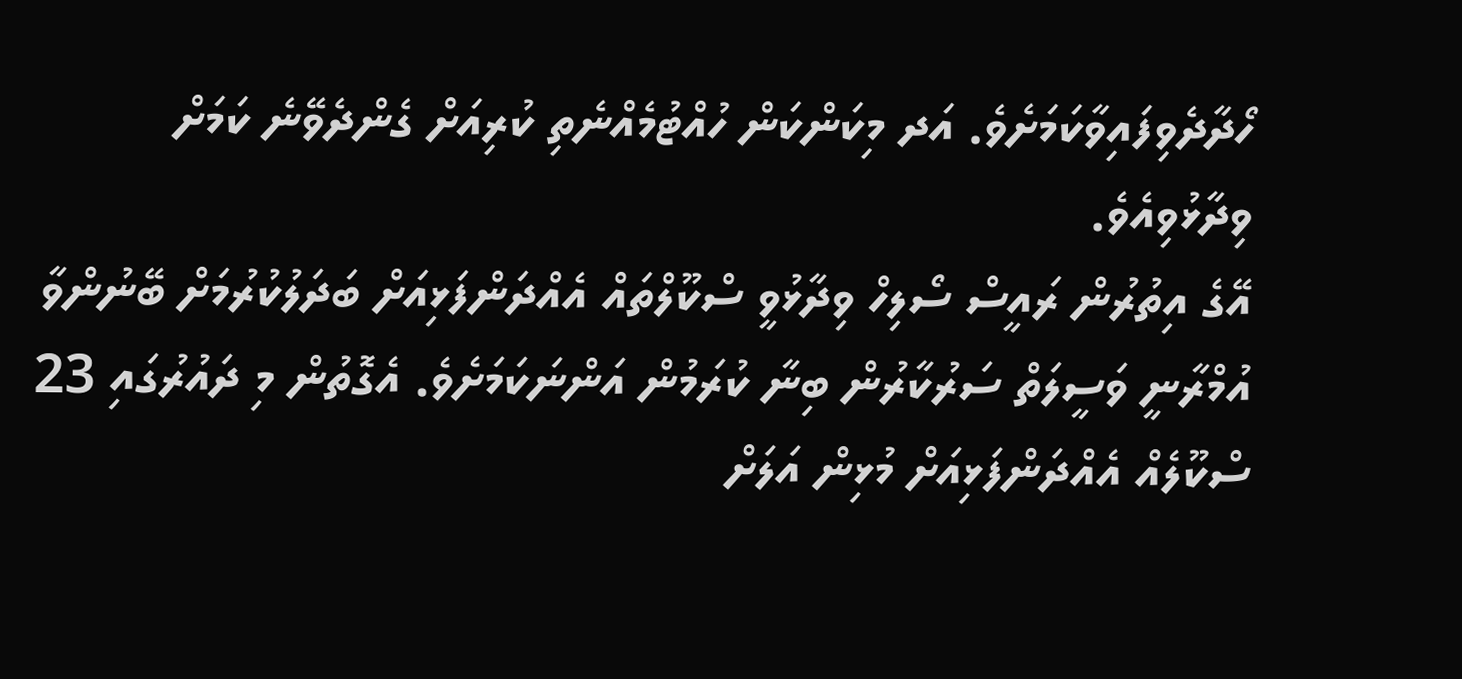ހޯދާދެވިފައިވާކަމަށެވެ. އަދ މިކަންކަން ހުއްޓުމެއްނެތި ކުރިއަށް ގެންދެވޭނެ ކަމަށް ވިދާޅުވިއެވެ.
އޭގެ އިތުރުން ރައީސް ސޯލިހް ވިދާޅުވީ ސްކޫލްތައް އެއްދަންފަޅިއަށް ބަދަލުކުރުމަށް ބޭނުންވާ އުމްރާނީ ވަސީލަތް ސަރުކާރުން ބިނާ ކުރަމުން އަންނަކަމަށެވެ. އެގޮތުން މި ދައުރުގައި 23 ސްކޫލެއް އެއްދަންފަޅިއަށް މުޅިން އަލަށް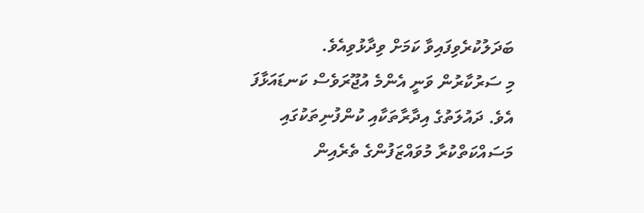ބަދަލުކުރެވިފައިވާ ކަމަށް ވިދާޅުވިއެވެ.
މި ސަރުކާރުން ވަނީ އެންމެ އުޖޫރަވެސް ކަނޑައަޅާފަ އެވެ. ދައުލަތުގެ އިދާރާތަކާއި ކުންފުނިތަކުގައި މަސައްކަތްކުރާ މުވައްޒަފުންގެ ތެރެއިން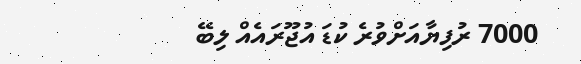7000 ރުފިޔާއަށްވުރެ ކުޑަ އުޖޫރައެއް ލިބޭ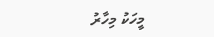މީހަކު މިހާރު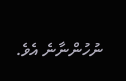ނުހުންނާނެ އެވެ.